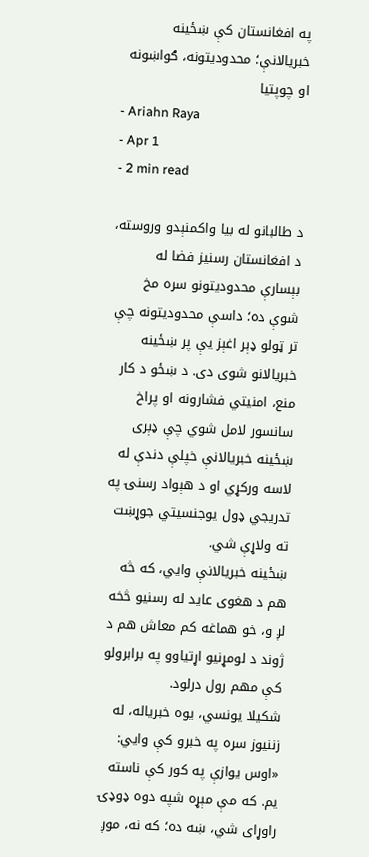په افغانستان کې ښځینه خبریالانې؛ محدودیتونه، ګواښونه او چوپتیا
- Ariahn Raya
- Apr 1
- 2 min read

د طالبانو له بیا واکمنېدو وروسته، د افغانستان رسنیز فضا له بېسارې محدودیتونو سره مخ شوې ده؛ داسې محدودیتونه چې تر ټولو ډېر اغېز یې پر ښځینه خبریالانو شوی دی. د ښځو د کار منع، امنیتي فشارونه او پراخ سانسور لامل شوي چې ډېری ښځینه خبریالانې خپلې دندې له لاسه ورکړي او د هېواد رسنۍ په تدریجي ډول یوجنسیتي جوړښت ته ولاړې شي.
ښځینه خبریالانې وايي، که څه هم د هغوی عاید له رسنیو څخه لږ و، خو هماغه کم معاش هم د ژوند د لومړنیو اړتیاوو په برابرولو کې مهم رول درلود.
شکیلا یونسي، یوه خبریاله، له زننیوز سره په خبرو کې وايي: «اوس یوازې په کور کې ناسته یم. که مې مېړه شپه دوه ډوډۍ راوړای شي، ښه ده؛ که نه، موږ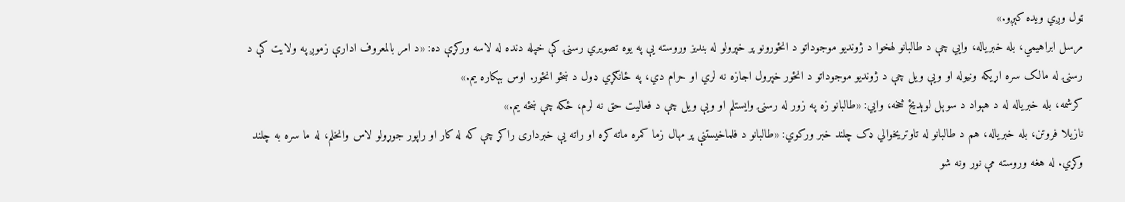ټول وږي ویده کېږو.»
مرسل ابراهیمي، بله خبریاله، وايي چې د طالبانو لهخوا د ژوندیو موجوداتو د انځورونو پر خپرولو له بندیز وروسته یې په یوه تصویري رسنۍ کې خپله دنده له لاسه ورکړې ده: «د امر بالمعروف ادارې زموږ په ولایت کې د رسنۍ له مالک سره اړیکه ونیوله او ویې ویل چې د ژوندیو موجوداتو د انځور خپرول اجازه نه لري او حرام دي، په ځانګړي ډول د ښځو انځور. اوس بېکاره یم.»
کرشمه، بله خبریاله له د هېواد د سوېل لوېدیځ څخه، وايي: «طالبانو زه په زور له رسنۍ وایستلم او ویې ویل چې د فعالیت حق نه لرم، ځکه چې ښځه یم.»
نازیلا فروتن، بله خبریاله، هم د طالبانو له تاوتریخوالي ډک چلند خبر ورکوي: «طالبانو د فلماخیستنې پر مهال زما کمره ماته کړه او راته یې خبرداری راکړ چې که له کار او راپور جوړولو لاس وانخلم، له ما سره به چلند وکړي. له هغه وروسته مې نور ونه شو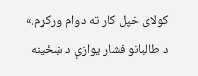کولای خپل کار ته دوام ورکړم.»
د طالبانو فشار یوازې د ښځینه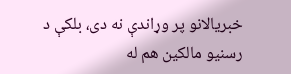خبریالانو پر وړاندې نه دی، بلکې د رسنیو مالکین هم له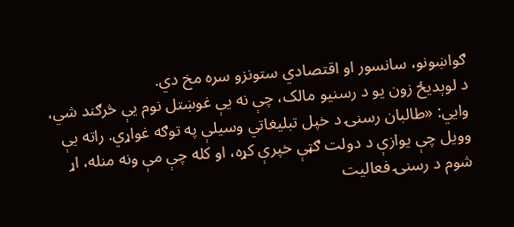ګواښونو، سانسور او اقتصادي ستونزو سره مخ دي.
د لوېدیځ زون یو د رسنیو مالک، چې نه یې غوښتل نوم یې څرګند شي، وايي: «طالبان رسنۍ د خپل تبلیغاتي وسیلې په توګه غواړي. راته یې وویل چې یوازې د دولت ګټې خپرې کړه، او کله چې مې ونه منله، اړ شوم د رسنۍ فعالیت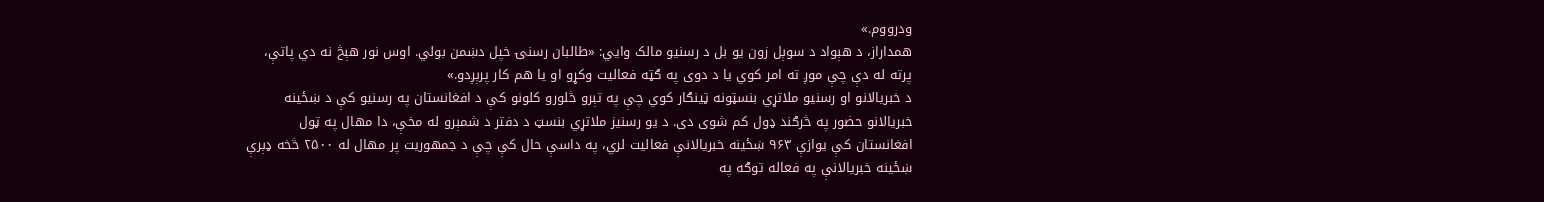ودرووم.»
همداراز، د هېواد د سوېل زون یو بل د رسنیو مالک وايي: «طالبان رسنۍ خپل دښمن بولي. اوس نور هېڅ نه دي پاتې، پرته له دې چې موږ ته امر کوي یا د دوی په ګټه فعالیت وکړو او یا هم کار پرېږدو.»
د خبریالانو او رسنیو ملاتړي بنسټونه ټینګار کوي چې په تېرو څلورو کلونو کې د افغانستان په رسنیو کې د ښځینه خبریالانو حضور په څرګند ډول کم شوی دی. د یو رسنیز ملاتړي بنسټ د دفتر د شمېرو له مخې، دا مهال په ټول افغانستان کې یوازې ۹۶۳ ښځینه خبریالانې فعالیت لري، په داسې حال کې چې د جمهوریت پر مهال له ۲۵۰۰ څخه ډېرې ښځینه خبریالانې په فعاله توګه په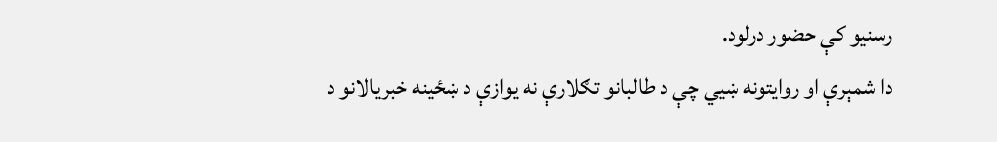رسنیو کې حضور درلود.
دا شمېرې او روایتونه ښيي چې د طالبانو تګلارې نه یوازې د ښځینه خبریالانو د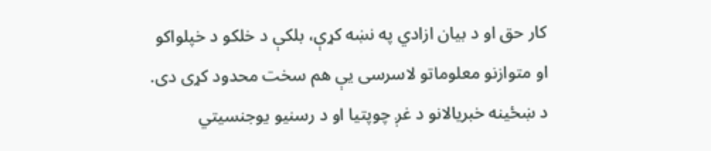کار حق او د بیان ازادي په نښه کړې، بلکې د خلکو د خپلواکو او متوازنو معلوماتو لاسرسی یې هم سخت محدود کړی دی. د ښځینه خبریالانو د غږ چوپتیا او د رسنیو یوجنسیتي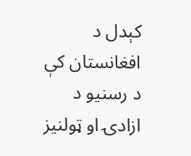کېدل د افغانستان کې د رسنیو د ازادۍ او ټولنیز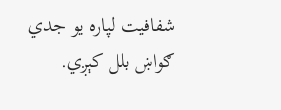شفافیت لپاره یو جدي ګواښ بلل کېږي.